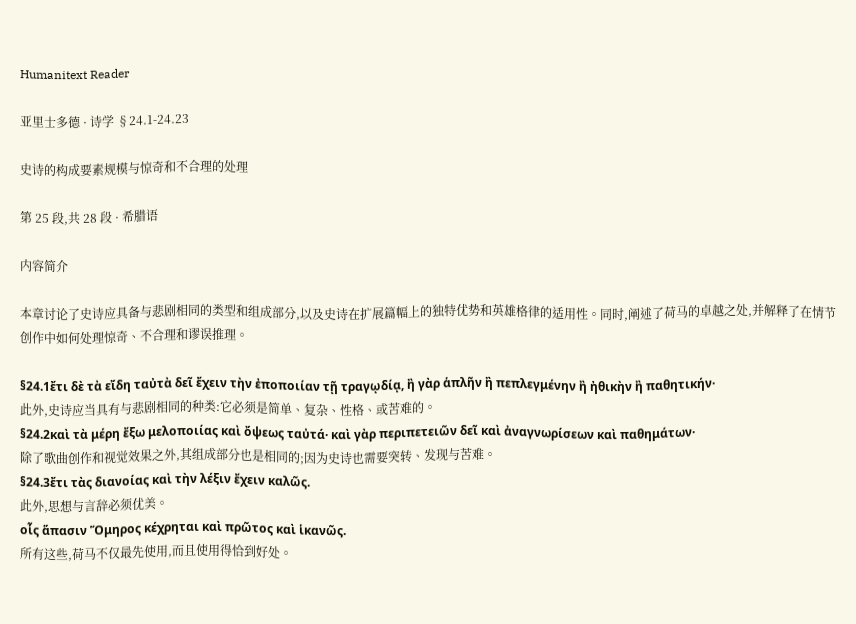Humanitext Reader

亚里士多德 · 诗学 §24.1-24.23

史诗的构成要素规模与惊奇和不合理的处理

第 25 段,共 28 段 · 希腊语

内容简介

本章讨论了史诗应具备与悲剧相同的类型和组成部分,以及史诗在扩展篇幅上的独特优势和英雄格律的适用性。同时,阐述了荷马的卓越之处,并解释了在情节创作中如何处理惊奇、不合理和谬误推理。

§24.1ἔτι δὲ τὰ εἴδη ταὐτὰ δεῖ ἔχειν τὴν ἐποποιίαν τῇ τραγῳδίᾳ, ἢ γὰρ ἁπλῆν ἢ πεπλεγμένην ἢ ἠθικὴν ἢ παθητικήν·
此外,史诗应当具有与悲剧相同的种类:它必须是简单、复杂、性格、或苦难的。
§24.2καὶ τὰ μέρη ἔξω μελοποιίας καὶ ὄψεως ταὐτά· καὶ γὰρ περιπετειῶν δεῖ καὶ ἀναγνωρίσεων καὶ παθημάτων·
除了歌曲创作和视觉效果之外,其组成部分也是相同的;因为史诗也需要突转、发现与苦难。
§24.3ἔτι τὰς διανοίας καὶ τὴν λέξιν ἔχειν καλῶς.
此外,思想与言辞必须优美。
οἷς ἅπασιν Ὅμηρος κέχρηται καὶ πρῶτος καὶ ἱκανῶς.
所有这些,荷马不仅最先使用,而且使用得恰到好处。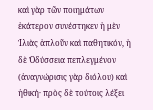καὶ γὰρ τῶν ποιημάτων ἑκάτερον συνέστηκεν ἡ μὲν Ἰλιὰς ἁπλοῦν καὶ παθητικόν, ἡ δὲ Ὀδύσσεια πεπλεγμένον (ἀναγνώρισις γὰρ διόλου) καὶ ἠθική· πρὸς δὲ τούτοις λέξει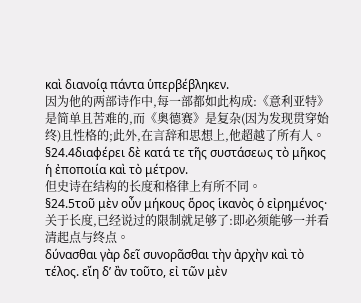καὶ διανοίᾳ πάντα ὑπερβέβληκεν.
因为他的两部诗作中,每一部都如此构成:《意利亚特》是简单且苦难的,而《奥德赛》是复杂(因为发现贯穿始终)且性格的;此外,在言辞和思想上,他超越了所有人。
§24.4διαφέρει δὲ κατά τε τῆς συστάσεως τὸ μῆκος ἡ ἐποποιία καὶ τὸ μέτρον.
但史诗在结构的长度和格律上有所不同。
§24.5τοῦ μὲν οὖν μήκους ὅρος ἱκανὸς ὁ εἰρημένος·
关于长度,已经说过的限制就足够了:即必须能够一并看清起点与终点。
δύνασθαι γὰρ δεῖ συνορᾶσθαι τὴν ἀρχὴν καὶ τὸ τέλος. εἴη δ’ ἂν τοῦτο, εἰ τῶν μὲν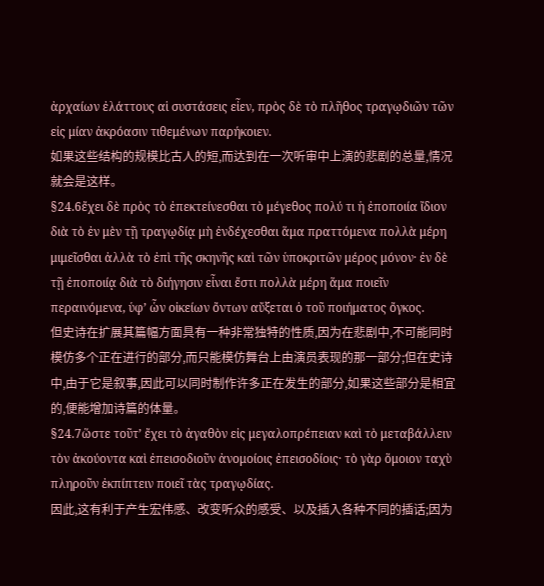ἀρχαίων ἐλάττους αἱ συστάσεις εἶεν, πρὸς δὲ τὸ πλῆθος τραγῳδιῶν τῶν εἰς μίαν ἀκρόασιν τιθεμένων παρήκοιεν.
如果这些结构的规模比古人的短,而达到在一次听审中上演的悲剧的总量,情况就会是这样。
§24.6ἔχει δὲ πρὸς τὸ ἐπεκτείνεσθαι τὸ μέγεθος πολύ τι ἡ ἐποποιία ἴδιον διὰ τὸ ἐν μὲν τῇ τραγῳδίᾳ μὴ ἐνδέχεσθαι ἅμα πραττόμενα πολλὰ μέρη μιμεῖσθαι ἀλλὰ τὸ ἐπὶ τῆς σκηνῆς καὶ τῶν ὑποκριτῶν μέρος μόνον· ἐν δὲ τῇ ἐποποιίᾳ διὰ τὸ διήγησιν εἶναι ἔστι πολλὰ μέρη ἅμα ποιεῖν περαινόμενα, ὑφ’ ὧν οἰκείων ὄντων αὔξεται ὁ τοῦ ποιήματος ὄγκος.
但史诗在扩展其篇幅方面具有一种非常独特的性质,因为在悲剧中,不可能同时模仿多个正在进行的部分,而只能模仿舞台上由演员表现的那一部分;但在史诗中,由于它是叙事,因此可以同时制作许多正在发生的部分,如果这些部分是相宜的,便能增加诗篇的体量。
§24.7ὥστε τοῦτ’ ἔχει τὸ ἀγαθὸν εἰς μεγαλοπρέπειαν καὶ τὸ μεταβάλλειν τὸν ἀκούοντα καὶ ἐπεισοδιοῦν ἀνομοίοις ἐπεισοδίοις· τὸ γὰρ ὅμοιον ταχὺ πληροῦν ἐκπίπτειν ποιεῖ τὰς τραγῳδίας.
因此,这有利于产生宏伟感、改变听众的感受、以及插入各种不同的插话;因为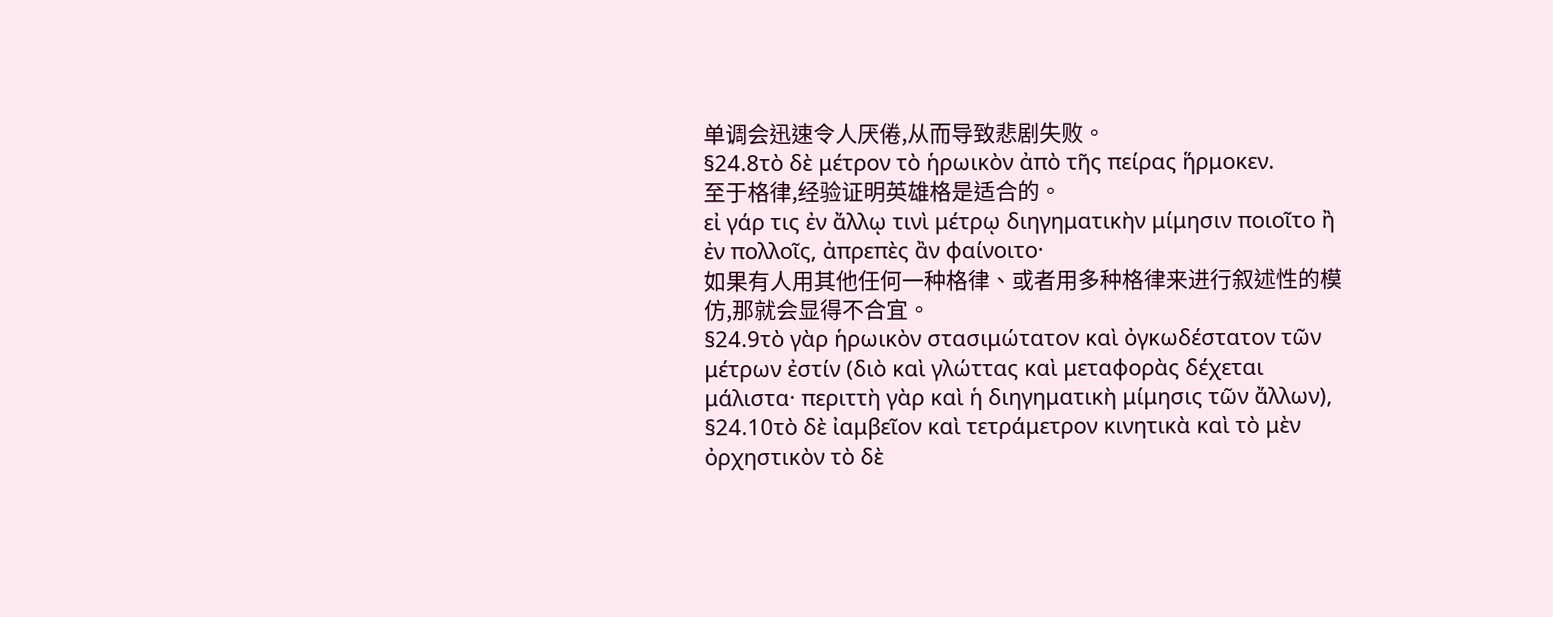单调会迅速令人厌倦,从而导致悲剧失败。
§24.8τὸ δὲ μέτρον τὸ ἡρωικὸν ἀπὸ τῆς πείρας ἥρμοκεν.
至于格律,经验证明英雄格是适合的。
εἰ γάρ τις ἐν ἄλλῳ τινὶ μέτρῳ διηγηματικὴν μίμησιν ποιοῖτο ἢ ἐν πολλοῖς, ἀπρεπὲς ἂν φαίνοιτο·
如果有人用其他任何一种格律、或者用多种格律来进行叙述性的模仿,那就会显得不合宜。
§24.9τὸ γὰρ ἡρωικὸν στασιμώτατον καὶ ὀγκωδέστατον τῶν μέτρων ἐστίν (διὸ καὶ γλώττας καὶ μεταφορὰς δέχεται μάλιστα· περιττὴ γὰρ καὶ ἡ διηγηματικὴ μίμησις τῶν ἄλλων), §24.10τὸ δὲ ἰαμβεῖον καὶ τετράμετρον κινητικὰ καὶ τὸ μὲν ὀρχηστικὸν τὸ δὲ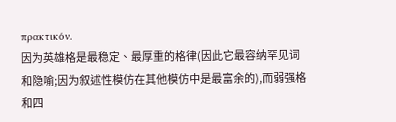πρακτικόν.
因为英雄格是最稳定、最厚重的格律(因此它最容纳罕见词和隐喻;因为叙述性模仿在其他模仿中是最富余的),而弱强格和四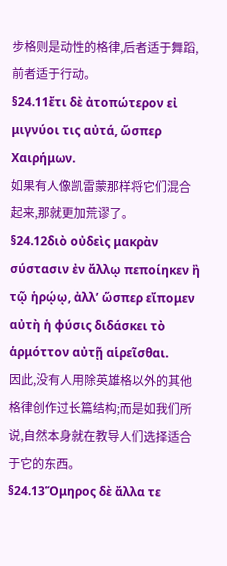步格则是动性的格律,后者适于舞蹈,前者适于行动。
§24.11ἔτι δὲ ἀτοπώτερον εἰ μιγνύοι τις αὐτά, ὥσπερ Χαιρήμων.
如果有人像凯雷蒙那样将它们混合起来,那就更加荒谬了。
§24.12διὸ οὐδεὶς μακρὰν σύστασιν ἐν ἄλλῳ πεποίηκεν ἢ τῷ ἡρῴῳ, ἀλλ’ ὥσπερ εἴπομεν αὐτὴ ἡ φύσις διδάσκει τὸ ἁρμόττον αὐτῇ αἱρεῖσθαι.
因此,没有人用除英雄格以外的其他格律创作过长篇结构;而是如我们所说,自然本身就在教导人们选择适合于它的东西。
§24.13Ὅμηρος δὲ ἄλλα τε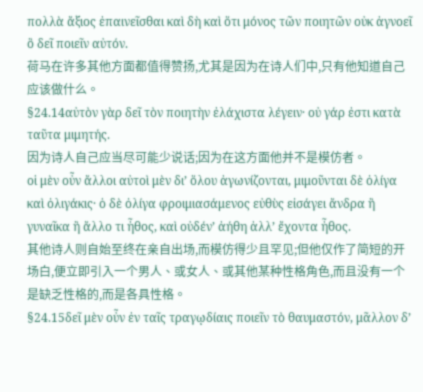πολλὰ ἄξιος ἐπαινεῖσθαι καὶ δὴ καὶ ὅτι μόνος τῶν ποιητῶν οὐκ ἀγνοεῖ ὃ δεῖ ποιεῖν αὐτόν.
荷马在许多其他方面都值得赞扬,尤其是因为在诗人们中,只有他知道自己应该做什么。
§24.14αὐτὸν γὰρ δεῖ τὸν ποιητὴν ἐλάχιστα λέγειν· οὐ γάρ ἐστι κατὰ ταῦτα μιμητής.
因为诗人自己应当尽可能少说话;因为在这方面他并不是模仿者。
οἱ μὲν οὖν ἄλλοι αὐτοὶ μὲν δι’ ὅλου ἀγωνίζονται, μιμοῦνται δὲ ὀλίγα καὶ ὀλιγάκις· ὁ δὲ ὀλίγα φροιμιασάμενος εὐθὺς εἰσάγει ἄνδρα ἢ γυναῖκα ἢ ἄλλο τι ἦθος, καὶ οὐδέν’ ἀήθη ἀλλ’ ἔχοντα ἦθος.
其他诗人则自始至终在亲自出场,而模仿得少且罕见;但他仅作了简短的开场白,便立即引入一个男人、或女人、或其他某种性格角色,而且没有一个是缺乏性格的,而是各具性格。
§24.15δεῖ μὲν οὖν ἐν ταῖς τραγῳδίαις ποιεῖν τὸ θαυμαστόν, μᾶλλον δ’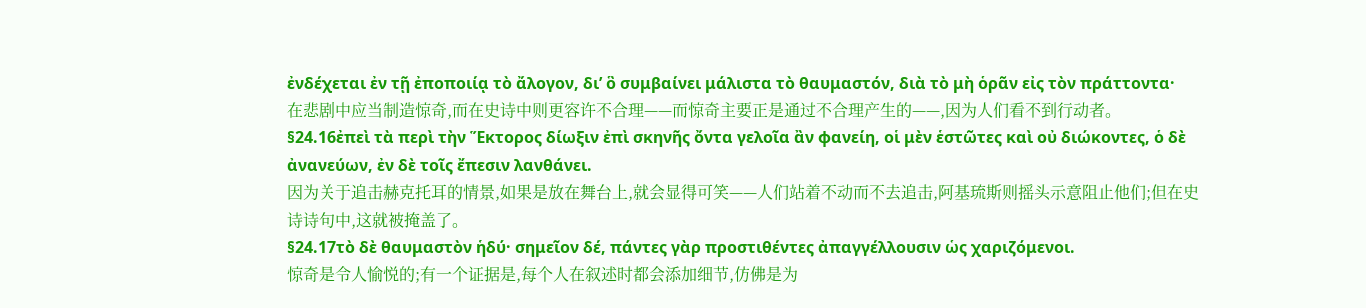ἐνδέχεται ἐν τῇ ἐποποιίᾳ τὸ ἄλογον, δι’ ὃ συμβαίνει μάλιστα τὸ θαυμαστόν, διὰ τὸ μὴ ὁρᾶν εἰς τὸν πράττοντα·
在悲剧中应当制造惊奇,而在史诗中则更容许不合理——而惊奇主要正是通过不合理产生的——,因为人们看不到行动者。
§24.16ἐπεὶ τὰ περὶ τὴν Ἕκτορος δίωξιν ἐπὶ σκηνῆς ὄντα γελοῖα ἂν φανείη, οἱ μὲν ἑστῶτες καὶ οὐ διώκοντες, ὁ δὲ ἀνανεύων, ἐν δὲ τοῖς ἔπεσιν λανθάνει.
因为关于追击赫克托耳的情景,如果是放在舞台上,就会显得可笑——人们站着不动而不去追击,阿基琉斯则摇头示意阻止他们;但在史诗诗句中,这就被掩盖了。
§24.17τὸ δὲ θαυμαστὸν ἡδύ· σημεῖον δέ, πάντες γὰρ προστιθέντες ἀπαγγέλλουσιν ὡς χαριζόμενοι.
惊奇是令人愉悦的;有一个证据是,每个人在叙述时都会添加细节,仿佛是为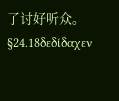了讨好听众。
§24.18δεδίδαχεν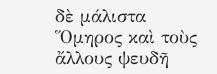δὲ μάλιστα Ὅμηρος καὶ τοὺς ἄλλους ψευδῆ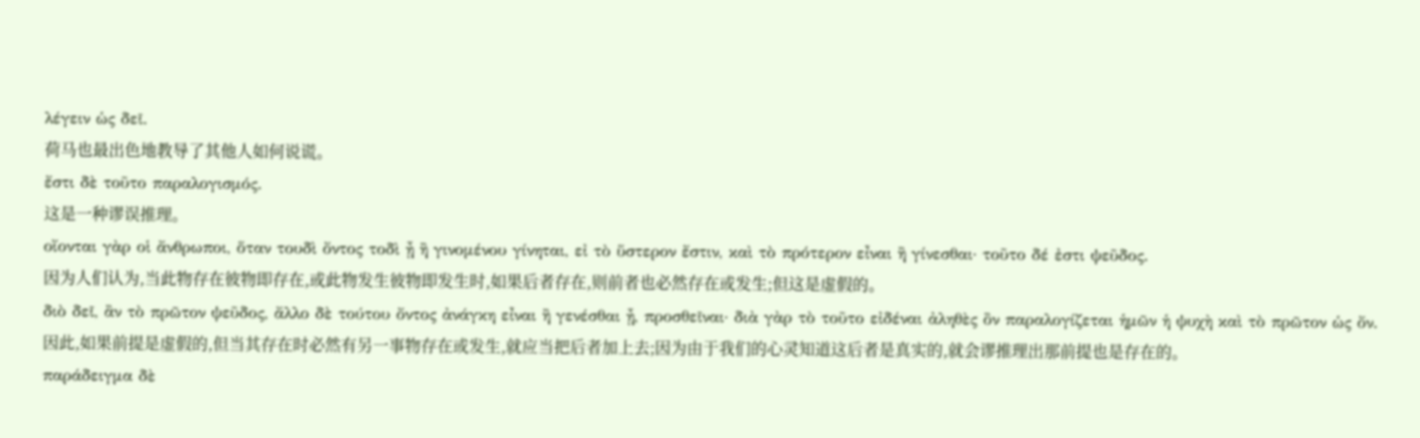λέγειν ὡς δεῖ.
荷马也最出色地教导了其他人如何说谎。
ἔστι δὲ τοῦτο παραλογισμός.
这是一种谬误推理。
οἴονται γὰρ οἱ ἄνθρωποι, ὅταν τουδὶ ὄντος τοδὶ ᾖ ἢ γινομένου γίνηται, εἰ τὸ ὕστερον ἔστιν, καὶ τὸ πρότερον εἶναι ἢ γίνεσθαι· τοῦτο δέ ἐστι ψεῦδος.
因为人们认为,当此物存在彼物即存在,或此物发生彼物即发生时,如果后者存在,则前者也必然存在或发生;但这是虚假的。
διὸ δεῖ, ἂν τὸ πρῶτον ψεῦδος, ἄλλο δὲ τούτου ὄντος ἀνάγκη εἶναι ἢ γενέσθαι ᾖ, προσθεῖναι· διὰ γὰρ τὸ τοῦτο εἰδέναι ἀληθὲς ὂν παραλογίζεται ἡμῶν ἡ ψυχὴ καὶ τὸ πρῶτον ὡς ὄν.
因此,如果前提是虚假的,但当其存在时必然有另一事物存在或发生,就应当把后者加上去;因为由于我们的心灵知道这后者是真实的,就会谬推理出那前提也是存在的。
παράδειγμα δὲ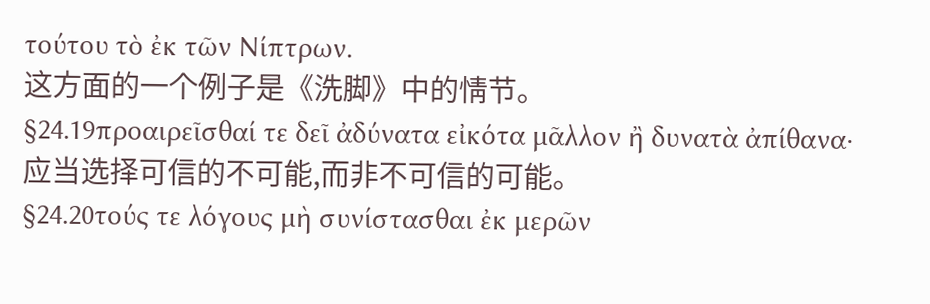τούτου τὸ ἐκ τῶν Νίπτρων.
这方面的一个例子是《洗脚》中的情节。
§24.19προαιρεῖσθαί τε δεῖ ἀδύνατα εἰκότα μᾶλλον ἢ δυνατὰ ἀπίθανα·
应当选择可信的不可能,而非不可信的可能。
§24.20τούς τε λόγους μὴ συνίστασθαι ἐκ μερῶν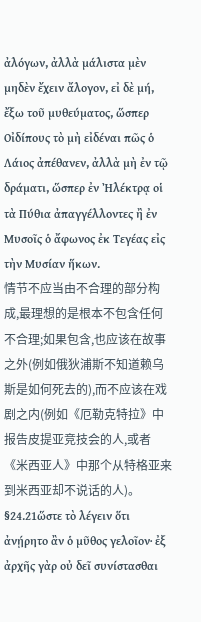ἀλόγων, ἀλλὰ μάλιστα μὲν μηδὲν ἔχειν ἄλογον, εἰ δὲ μή, ἔξω τοῦ μυθεύματος, ὥσπερ Οἰδίπους τὸ μὴ εἰδέναι πῶς ὁ Λάιος ἀπέθανεν, ἀλλὰ μὴ ἐν τῷ δράματι, ὥσπερ ἐν Ἠλέκτρᾳ οἱ τὰ Πύθια ἀπαγγέλλοντες ἢ ἐν Μυσοῖς ὁ ἄφωνος ἐκ Τεγέας εἰς τὴν Μυσίαν ἥκων.
情节不应当由不合理的部分构成,最理想的是根本不包含任何不合理;如果包含,也应该在故事之外(例如俄狄浦斯不知道赖乌斯是如何死去的),而不应该在戏剧之内(例如《厄勒克特拉》中报告皮提亚竞技会的人,或者《米西亚人》中那个从特格亚来到米西亚却不说话的人)。
§24.21ὥστε τὸ λέγειν ὅτι ἀνῄρητο ἂν ὁ μῦθος γελοῖον· ἐξ ἀρχῆς γὰρ οὐ δεῖ συνίστασθαι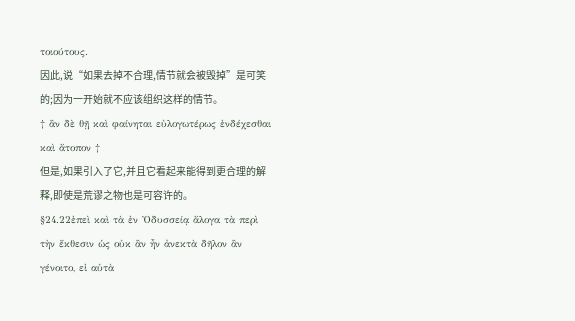τοιούτους.
因此,说“如果去掉不合理,情节就会被毁掉”是可笑的;因为一开始就不应该组织这样的情节。
† ἂν δὲ θῇ καὶ φαίνηται εὐλογωτέρως ἐνδέχεσθαι καὶ ἄτοπον †
但是,如果引入了它,并且它看起来能得到更合理的解释,即使是荒谬之物也是可容许的。
§24.22ἐπεὶ καὶ τὰ ἐν Ὀδυσσείᾳ ἄλογα τὰ περὶ τὴν ἔκθεσιν ὡς οὐκ ἂν ἦν ἀνεκτὰ δῆλον ἂν γένοιτο, εἰ αὐτὰ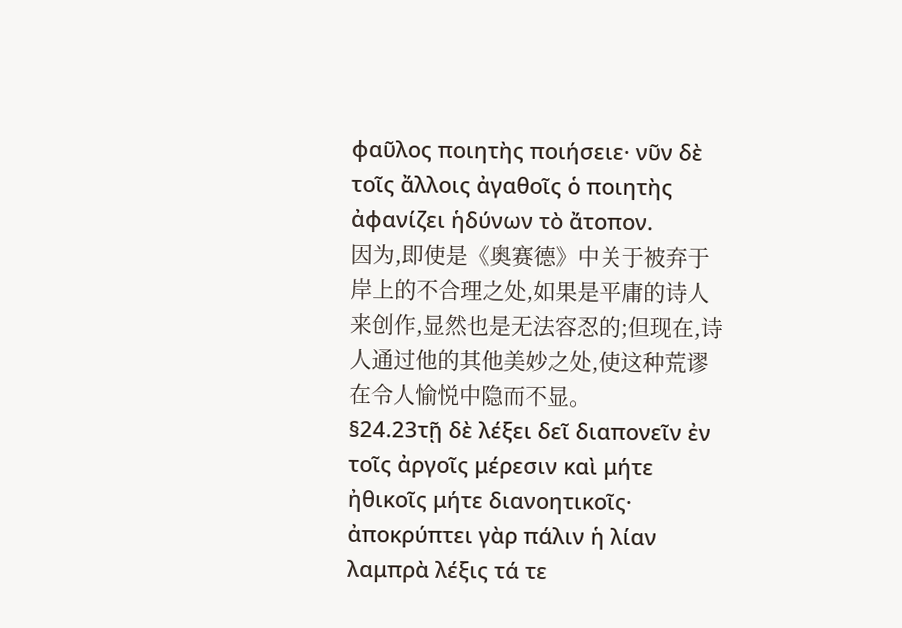φαῦλος ποιητὴς ποιήσειε· νῦν δὲ τοῖς ἄλλοις ἀγαθοῖς ὁ ποιητὴς ἀφανίζει ἡδύνων τὸ ἄτοπον.
因为,即使是《奥赛德》中关于被弃于岸上的不合理之处,如果是平庸的诗人来创作,显然也是无法容忍的;但现在,诗人通过他的其他美妙之处,使这种荒谬在令人愉悦中隐而不显。
§24.23τῇ δὲ λέξει δεῖ διαπονεῖν ἐν τοῖς ἀργοῖς μέρεσιν καὶ μήτε ἠθικοῖς μήτε διανοητικοῖς· ἀποκρύπτει γὰρ πάλιν ἡ λίαν λαμπρὰ λέξις τά τε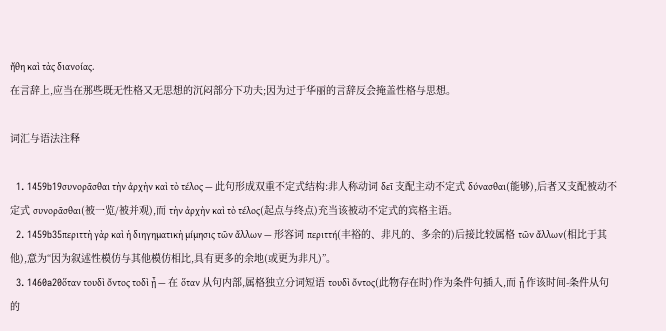ἤθη καὶ τὰς διανοίας.
在言辞上,应当在那些既无性格又无思想的沉闷部分下功夫;因为过于华丽的言辞反会掩盖性格与思想。

词汇与语法注释

  1. 1459b19συνορᾶσθαι τὴν ἀρχὴν καὶ τὸ τέλος — 此句形成双重不定式结构:非人称动词 δεῖ 支配主动不定式 δύνασθαι(能够),后者又支配被动不定式 συνορᾶσθαι(被一览/被并观),而 τὴν ἀρχὴν καὶ τὸ τέλος(起点与终点)充当该被动不定式的宾格主语。
  2. 1459b35περιττὴ γὰρ καὶ ἡ διηγηματικὴ μίμησις τῶν ἄλλων — 形容词 περιττή(丰裕的、非凡的、多余的)后接比较属格 τῶν ἄλλων(相比于其他),意为“因为叙述性模仿与其他模仿相比,具有更多的余地(或更为非凡)”。
  3. 1460a20ὅταν τουδὶ ὄντος τοδὶ ᾖ — 在 ὅταν 从句内部,属格独立分词短语 τουδὶ ὄντος(此物存在时)作为条件句插入,而 ᾖ 作该时间-条件从句的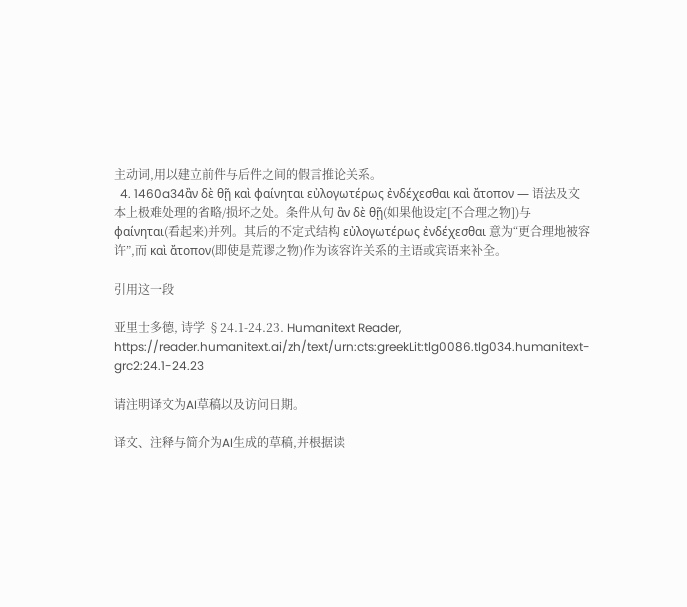主动词,用以建立前件与后件之间的假言推论关系。
  4. 1460a34ἂν δὲ θῇ καὶ φαίνηται εὐλογωτέρως ἐνδέχεσθαι καὶ ἄτοπον — 语法及文本上极难处理的省略/损坏之处。条件从句 ἂν δὲ θῇ(如果他设定[不合理之物])与 φαίνηται(看起来)并列。其后的不定式结构 εὐλογωτέρως ἐνδέχεσθαι 意为“更合理地被容许”,而 καὶ ἄτοπον(即使是荒谬之物)作为该容许关系的主语或宾语来补全。

引用这一段

亚里士多德, 诗学 §24.1-24.23. Humanitext Reader, https://reader.humanitext.ai/zh/text/urn:cts:greekLit:tlg0086.tlg034.humanitext-grc2:24.1-24.23

请注明译文为AI草稿以及访问日期。

译文、注释与简介为AI生成的草稿,并根据读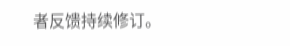者反馈持续修订。